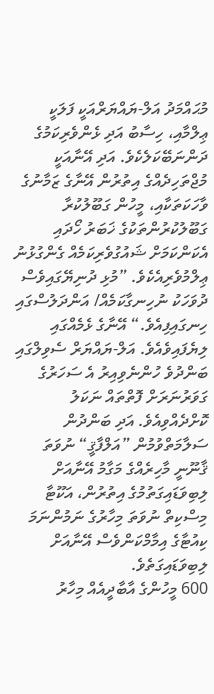މުޙައްމަދު އަލް-ޔައްޔަރްއަކީ ފަލަކީ ޢިލްމާއި، ހިސާބު އަދި ޅެންވެރިކަމުގެ ދަންނަބޭކަލެކެވެ. އަދި އޭނާއަކީ މުޖްތަހިދެއްގެ އިތުރުން އޭނާގެ ޒަމާނުގެ ވާހަކަތަކާއި، މީހުން ގަބޫލުކުރާ ގަބޫލުކުރުންތަކުގެ ޚަބަރު ހޯދައި އެކަންކަމަށް ޝައުގުވެރިކަމެއް ގެންގުޅުނު ޢިލްމުވެރިއެކެވެ. ”މުޅި ދުނިޔޭގައިވެސް ދުވަހަކު ނުހިނގާކަމެއް/ އަންދަލުސްގައި ހިނގައިފިއެވެ.“ އޭނާގެ ޅެމެއްގައި ލިޔެފައިވެއެވެ. އަލް-ޔައްޔަރް ސެވިލްގައި ބަންދުވެ ހުންނެވިއިރު އެ ސަހަރުގެ ގަވަރުނަރަށް ފޮތްތައް ނަކަލު ކޮށްދެއްވިއެވެ. އަދި ބަންދުން ސަލާމަތްވުމުން ”އަލްފާޤީ“ ނުވަތަ ޤާނޫނީ މާހިރެއްގެ މަގާމު އޭނާއަށް ލިބިވަޑައިގަތުމުގެ އިތުރުން، އަކޫޓާ މިސްކިތް ނުވަތަ މިހާރުގެ ނަމުންނަމަ ކިއުޓާގެ އިމާމްކަންވެސް އޭނާއަށް ލިބިވަޑައިގަތެވެ.
600 މީހުންގެ އާބާދީއެއް މިހާރު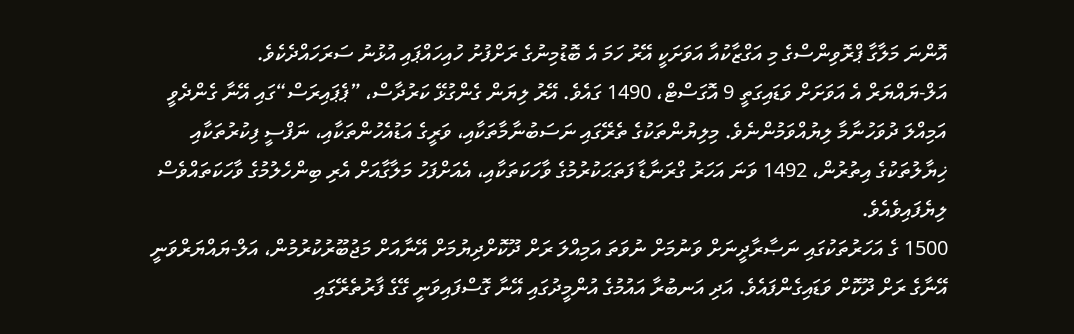އޮންނަ މަލާގާ ޕްރޮވިންސްގެ މި އަގްޒާކުއާ އަވަށަކީ އޭރު ހަމަ އެ ބޮޑުމިނުގެ ރަށްފުށު ހުއިހައްޕައި އުޅުނު ސަރަހައްދެކެވެ.
އަލް-ޔައްޔަރް އެ އަވަށަށް ވަޑައިގަތީ 9 އޮގަސްޓް، 1490 ގައެވެ. އޭރު ލިޔަން ގެންގުޅޭ ކަރުދާސް، ”ޕެޕައިރަސް“ގައި އޭނާ ގެންދެވީ އަމިއްލަ ދުވަހުނާމާ ލިޔުއްވަމުންނެވެ. މިލިޔުންތަކުގެ ތެރޭގައި ނަސަބުނާމާތަކާއި، ވަރީގެ އަޑުއެހުންތަކާއި، ނަފްސީ ފިކުރުތަކާއި ޚިޔާލުތަކުގެ އިތުރުން، 1492 ވަނަ އަހަރު ގްރަނާޑާ ފަތަޙަކުރުމުގެ ވާހަކަތަކާއި، އެއަށްފަހު މަލާގާއަށް އެރި ބިންހެލުމުގެ ވާހަކަތައްވެސް ލިޔެފައިވެއެވެ.
1500 ގެ އަހަރުތަކުގައި ނަޞާރާދީނަށް ވަނުމަށް ނުވަތަ އަމިއްލަ ރަށް ދޫކޮށްދިޔުމަށް އޭނާއަށް މަޖުބޫރުކުރުމުން، އަލް-ޔައްޔަރްވަނީ އޭނާގެ ރަށް ދޫކޮށް ވަޑައިގެންފައެވެ. އަދި އަނބުރާ އައުމުގެ އުންމީދުގައި އޭނާ ގޮސްފައިވަނީ ގޭގެ ފާރުތެރޭގައި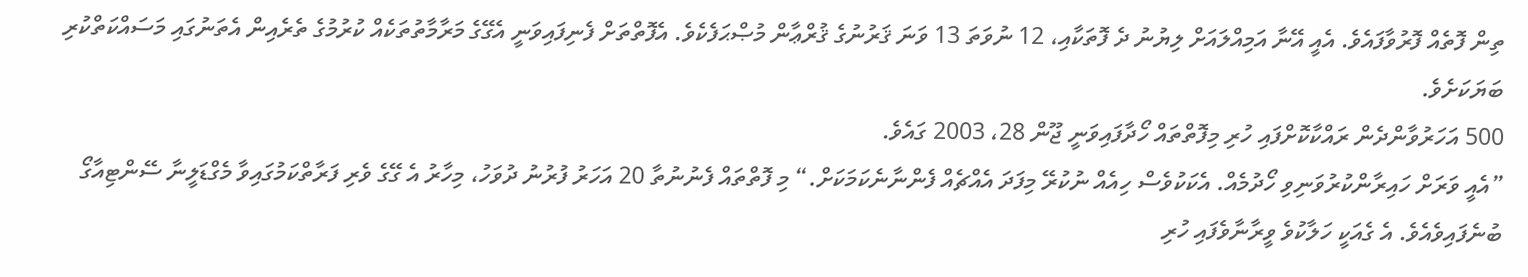ތިން ފޮތެއް ފޮރުވާފައެވެ. އެއީ އޭނާ އަމިއްލައަށް ލިޔުނު ދެ ފޮތަކާއި، 12 ނުވަތަ 13 ވަނަ ޤަރުނުގެ ޤުރްޢާން މުޞްޙަފެކެވެ. އެފޮތްތަށް ފެނިފައިވަނީ އެގޭގެ މަރާމާތުތަކެއް ކުރުމުގެ ތެރެއިން އެތަނުގައި މަސައްކަތްކުރި ބަޔަކަށެވެ.
500 އަހަރުވާންދެން ރައްކާކޮށްފައި ހުރި މިފޮތްތައް ހޯދާފައިވަނީ ޖޫން 28، 2003 ގައެވެ.
”އެއީ ވަރަށް ހައިރާންކުރުވަނިވި ހޯދުމެއް. އެކަކުވެސް ހިއެއް ނުކުރޭ މިފަދަ އެއްޗެއް ފެންނާނެކަމަކަށް.“ މި ފޮތްތައް ފެނުނުތާ 20 އަހަރު ފުރުނު ދުވަހު، މިހާރު އެ ގޭގެ ވެރި ފަރާތްކަމުގައިވާ މެގްޑަލީނާ ސޭންޓިއާގޯ ބުނެފައިވެއެވެ. އެ ގެއަކީ ހަލާކުވެ ވީރާނާވެފައި ހުރި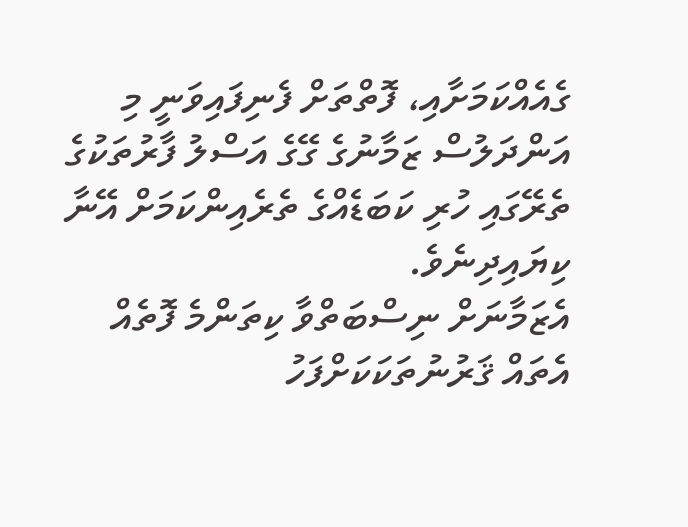ގެއެއްކަމަށާއި، ފޮތްތަށް ފެނިފައިވަނީ މި އަންދަލުސް ޒަމާނުގެ ގޭގެ އަސްލު ފާރުތަކުގެ ތެރޭގައި ހުރި ކަބަޑެއްގެ ތެރެއިންކަމަށް އޭނާ ކިޔައިދިނެވެ.
އެޒަމާނަށް ނިސްބަތްވާ ކިތަންމެ ފޮތެއް އެތައް ޤަރުނުތަކަކަށްފަހު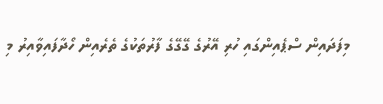މިފަދައިން ސްޕެއިންގައި ހުރި އޭރުގެ ގޭގޭގެ ފާރުތަކުގެ ތެރެއިން ހޯދާފައިވާއިރު މި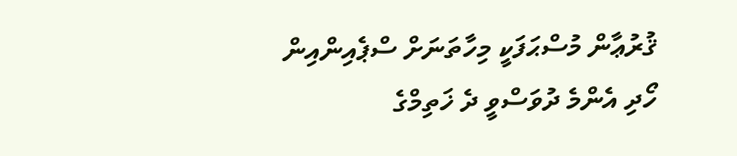ޤުރުޢާން މުސްޙަފަކީ މިހާތަނަށް ސްޕެއިންއިން ހޯދި އެންމެ ދުވަސްވީ ދެ ޚަތިމްގެ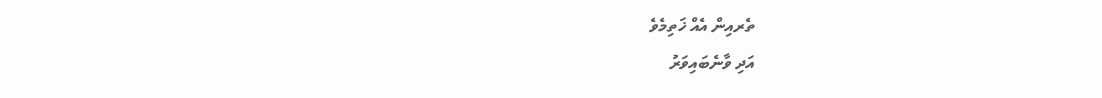ތެރއިން އެއް ޚަތިމެވެ
އަދި ވާނެބައިވަރު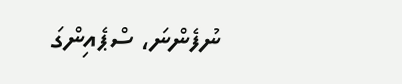ނުފެންނަ، ސްޕެއިންގަ